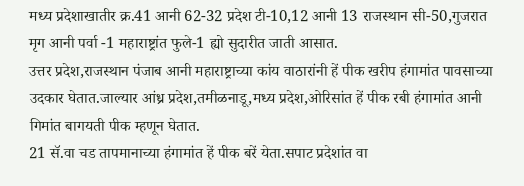मध्य प्रदेशाखातीर क्र.41 आनी 62-32 प्रदेश टी-10,12 आनी 13 राजस्थान सी-50,गुजरात मृग आनी पर्वा -1 महाराष्ट्रांत फुले-1 ह्यो सुदारीत जाती आसात.
उत्तर प्रदेश,राजस्थान पंजाब आनी महाराष्ट्राच्या कांय वाठारांनी हें पीक खरीप हंगामांत पावसाच्या उदकार घेतात.जाल्यार आंध्र प्रदेश,तमीळनाडू,मध्य प्रदेश,ओरिसांत हें पीक रबी हंगामांत आनी गिमांत बागयती पीक म्हणून घेतात.
21 सॅ.वा चड तापमानाच्या हंगामांत हें पीक बरें येता.सपाट प्रदेशांत वा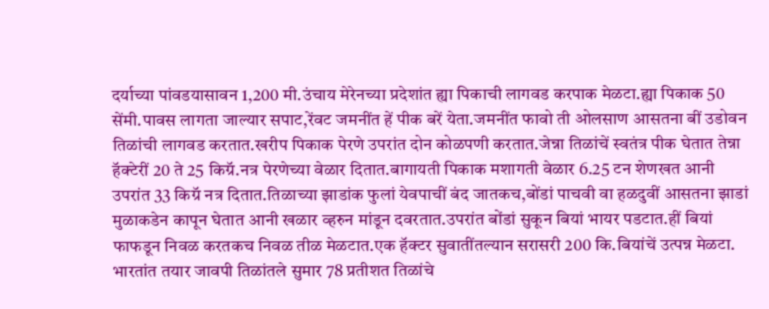दर्याच्या पांवडयासावन 1,200 मी.उंचाय मेरेनच्या प्रदेशांत ह्या पिकाची लागवड करपाक मेळटा.ह्या पिकाक 50 सेंमी.पावस लागता जाल्यार सपाट,रेंवट जमनींत हें पीक बरें येता.जमनींत फावो ती ओलसाण आसतना बीं उडोवन तिळांची लागवड करतात.खरीप पिकाक पेरणे उपरांत दोन कोळपणी करतात.जेन्ना तिळांचें स्वतंत्र पीक घेतात तेन्ना हॅक्टेरीं 20 ते 25 किग्रॅ.नत्र पेरणेच्या वेळार दितात.बागायती पिकाक मशागती वेळार 6.25 टन शेणखत आनी उपरांत 33 किग्रॅ नत्र दितात.तिळाच्या झाडांक फुलां येवपाचीं बंद जातकच,बोंडां पाचवी वा हळदुवीं आसतना झाडां मुळाकडेन कापून घेतात आनी खळार व्हरुन मांडून दवरतात.उपरांत बोंडां सुकून बियां भायर पडटात.हीं बियां फाफडून निवळ करतकच निवळ तीळ मेळटात.एक हॅक्टर सुवातींतल्यान सरासरी 200 कि.बियांचें उत्पन्न मेळटा.
भारतांत तयार जावपी तिळांतले सुमार 78 प्रतीशत तिळांचे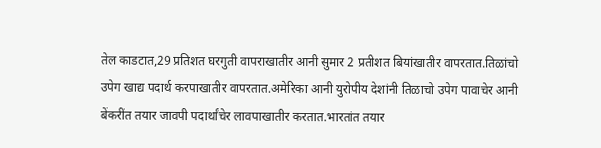तेल काडटात,29 प्रतिशत घरगुती वापराखातीर आनी सुमार 2 प्रतीशत बियांखातीर वापरतात.तिळांचो उपेग खाद्य पदार्थ करपाखातीर वापरतात.अमेरिका आनी युरोपीय देशांनी तिळाचो उपेग पावाचेर आनी बेंकरींत तयार जावपी पदार्थांचेर लावपाखातीर करतात.भारतांत तयार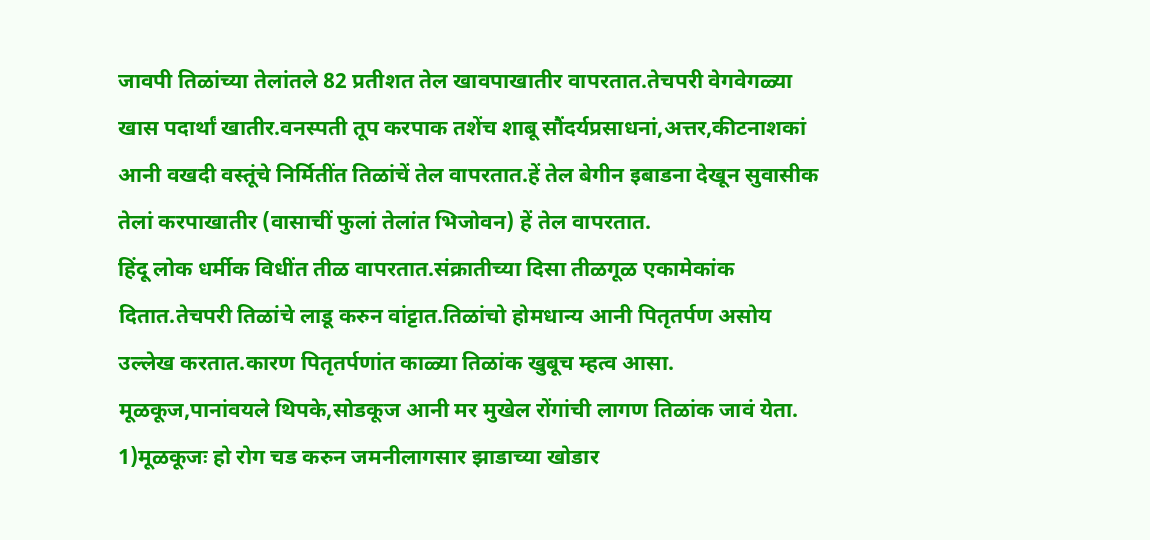जावपी तिळांच्या तेलांतले 82 प्रतीशत तेल खावपाखातीर वापरतात.तेचपरी वेगवेगळ्या खास पदार्थां खातीर.वनस्पती तूप करपाक तशेंच शाबू सौंदर्यप्रसाधनां,अत्तर,कीटनाशकां आनी वखदी वस्तूंचे निर्मितींत तिळांचें तेल वापरतात.हें तेल बेगीन इबाडना देखून सुवासीक तेलां करपाखातीर (वासाचीं फुलां तेलांत भिजोवन) हें तेल वापरतात.
हिंदू लोक धर्मीक विधींत तीळ वापरतात.संक्रातीच्या दिसा तीळगूळ एकामेकांक दितात.तेचपरी तिळांचे लाडू करुन वांट्टात.तिळांचो होमधान्य आनी पितृतर्पण असोय उल्लेख करतात.कारण पितृतर्पणांत काळ्या तिळांक खुबूच म्हत्व आसा.
मूळकूज,पानांवयले थिपके,सोडकूज आनी मर मुखेल रोंगांची लागण तिळांक जावं येता. 1)मूळकूजः हो रोग चड करुन जमनीलागसार झाडाच्या खोडार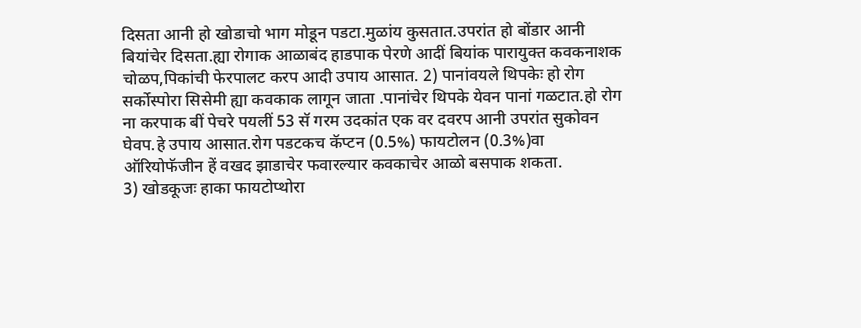दिसता आनी हो खोडाचो भाग मोडून पडटा.मुळांय कुसतात.उपरांत हो बोंडार आनी बियांचेर दिसता.ह्या रोगाक आळाबंद हाडपाक पेरणे आदीं बियांक पारायुक्त कवकनाशक चोळप,पिकांची फेरपालट करप आदी उपाय आसात. 2) पानांवयले थिपकेः हो रोग सर्कोस्पोरा सिसेमी ह्या कवकाक लागून जाता .पानांचेर थिपके येवन पानां गळटात.हो रोग ना करपाक बीं पेचरे पयलीं 53 सॅ गरम उदकांत एक वर दवरप आनी उपरांत सुकोवन घेवप.हे उपाय आसात.रोग पडटकच कॅप्टन (0.5%) फायटोलन (0.3%)वा ऑरियोफॅजीन हें वखद झाडाचेर फवारल्यार कवकाचेर आळो बसपाक शकता.
3) खोडकूजः हाका फायटोप्थोरा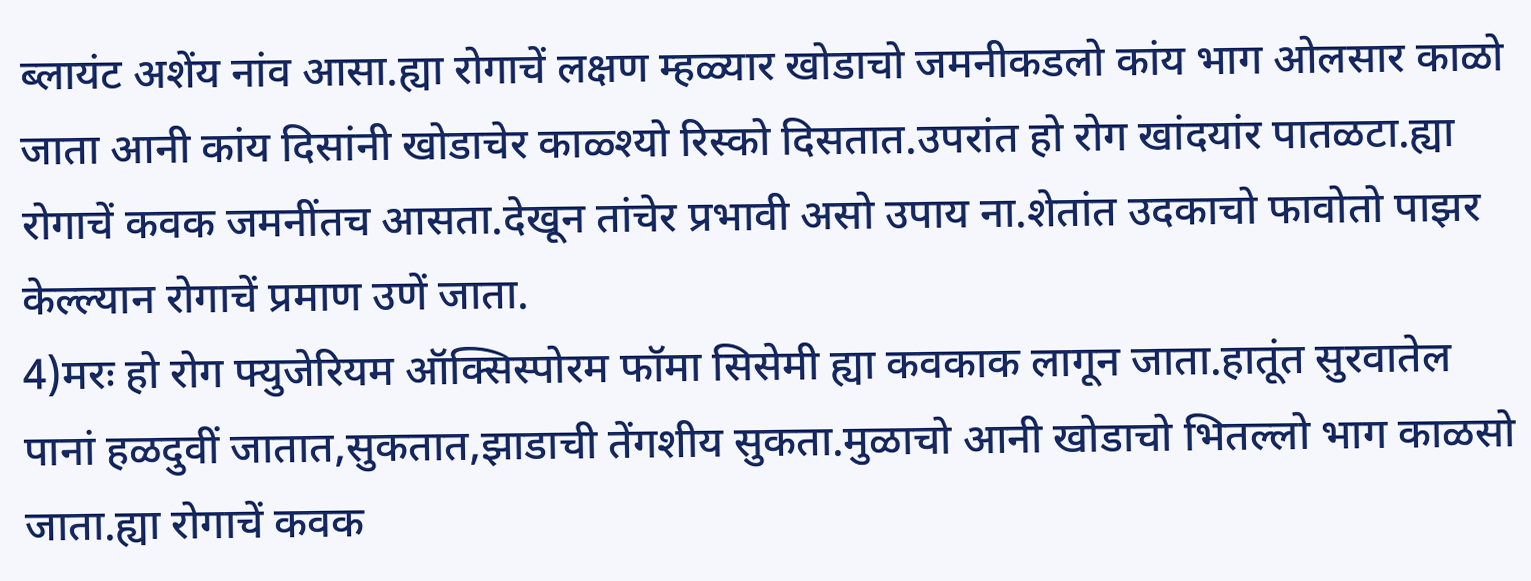ब्लायंट अशेंय नांव आसा.ह्या रोगाचें लक्षण म्हळ्यार खोडाचो जमनीकडलो कांय भाग ओलसार काळो जाता आनी कांय दिसांनी खोडाचेर काळ्श्यो रिस्को दिसतात.उपरांत हो रोग खांदयांर पातळटा.ह्या रोगाचें कवक जमनींतच आसता.देखून तांचेर प्रभावी असो उपाय ना.शेतांत उदकाचो फावोतो पाझर केल्ल्यान रोगाचें प्रमाण उणें जाता.
4)मरः हो रोग फ्युजेरियम ऑक्सिस्पोरम फॉमा सिसेमी ह्या कवकाक लागून जाता.हातूंत सुरवातेल पानां हळदुवीं जातात,सुकतात,झाडाची तेंगशीय सुकता.मुळाचो आनी खोडाचो भितल्लो भाग काळसो जाता.ह्या रोगाचें कवक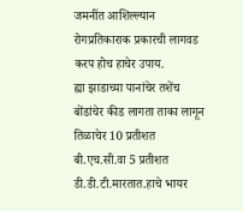जमनींत आशिल्ल्यान रोगप्रतिकाराक प्रकारची लागवड करप होच हाचेर उपाय.
ह्या झाडाच्या पानांचेर तशेंच बोंडांचेर कीड लागता ताका लागून तिळाचेर 10 प्रतीशत बी.एच.सी.वा 5 प्रतीशत डी.डी.टी.मारतात.हाचे भायर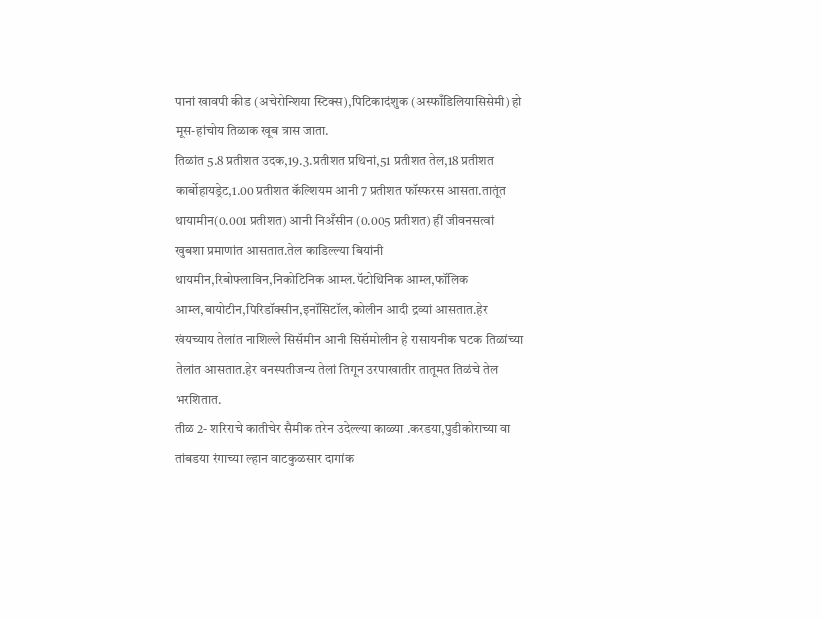पानां खावपी कीड (अचेरोन्शिया स्टिक्स),पिटिकादंशुक (अस्फाँडिलियासिसेमी) हो मूस-हांचोय तिळाक खूब त्रास जाता.
तिळांत 5.8 प्रतीशत उदक,19.3.प्रतीशत प्रथिनां,51 प्रतीशत तेल,18 प्रतीशत कार्बोहायड्रेट,1.00 प्रतीशत कॅल्शियम आनी 7 प्रतीशत फॉस्फरस आसता.तातूंत थायामीन(0.001 प्रतीशत) आनी निअँसीन (0.005 प्रतीशत) हीं जीवनसत्वां खुबशा प्रमाणांत आसतात.तेल काडिल्ल्या बियांनी थायमीन,रिबोफ्लाविन,निकोटिनिक आम्ल.पॅटोथिनिक आम्ल,फॉलिक आम्ल,बायोटीन,पिरिडॉक्सीन,इनॉसिटॉल,कोलीन आदी द्रव्यां आसतात.हेर खंयच्याय तेलांत नाशिल्ले सिसॅमीन आनी सिसॅमोलीन हे रासायनीक घटक तिळांच्या तेलांत आसतात.हेर वनस्पतीजन्य तेलां तिगून उरपाखातीर तातूमत तिळंचे तेल भरशितात.
तीळ 2- शरिराचे कातीचेर सैमीक तरेन उदेल्ल्या काळ्या .करडया,पुडीकोराच्या वा तांबडया रंगाच्या ल्हान वाटकुळसार दागांक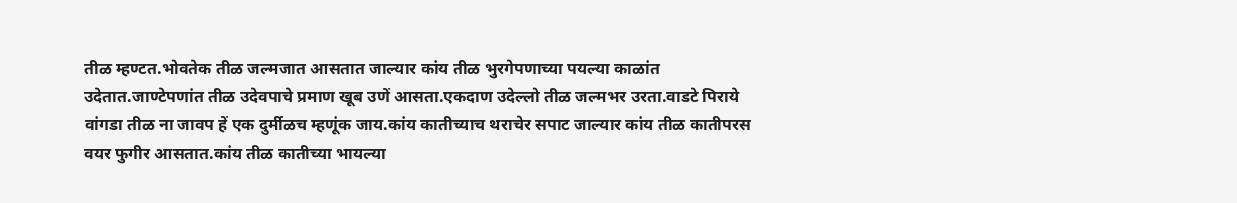तीळ म्हण्टत.भोवतेक तीळ जल्मजात आसतात जाल्यार कांय तीळ भुरगेपणाच्या पयल्या काळांत उदेतात.जाण्टेपणांत तीळ उदेवपाचे प्रमाण खूब उणें आसता.एकदाण उदेल्लो तीळ जल्मभर उरता.वाडटे पिराये वांगडा तीळ ना जावप हें एक दुर्मीळच म्हणूंक जाय.कांय कातीच्याच थराचेर सपाट जाल्यार कांय तीळ कातीपरस वयर फुगीर आसतात.कांय तीळ कातीच्या भायल्या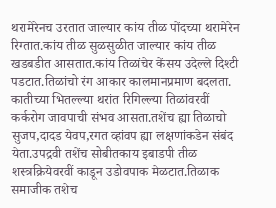थरामेरेनच उरतात जाल्यार कांय तीळ पोंदच्या थरामेरेन रिग्तात.कांय तीळ सुळसुळीत जाल्यार कांय तीळ खडबडीत आसतात.कांय तिळांचेर केंसय उदेल्ले दिश्टी पडटात.तिळांचो रंग आकार कालमानप्रमाण बदलता.
कातीच्या भितल्ल्या थरांत रिगिल्ल्या तिळांवरवीं कर्करोग जावपाची संभव आसता.तशेंच ह्या तिळाचो सुजप,दादड येवप,रगत व्हांवप ह्या लक्षणांकडेन संबंद येता.उपद्रवी तशेंच सोबीतकाय इबाडपी तीळ शस्त्रक्रियेवरवीं काडून उडोवपाक मेळटात.तिळाक समाजीक तशेच